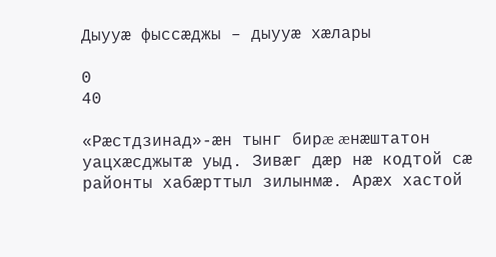Дыууæ фыссæджы – дыууæ хæлары

0
40

«Рæстдзинад»-æн тынг бирæ æнæштатон уацхæсджытæ уыд. Зивæг дæр нæ кодтой сæ районты хабæрттыл зилынмæ. Арæх хастой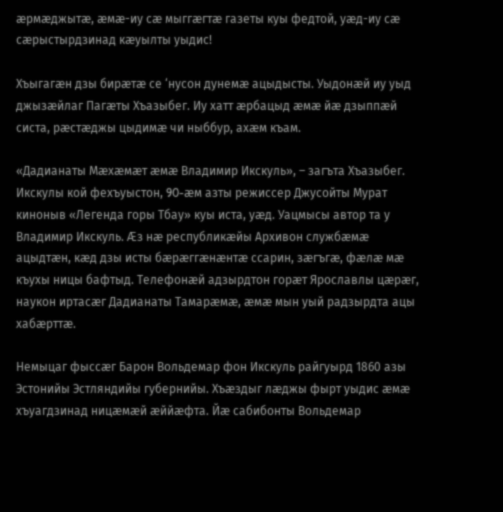æрмæджытæ, æмæ-иу сæ мыггæгтæ газеты куы федтой, уæд-иу сæ сæрыстырдзинад кæуылты уыдис!

Хъыгагæн дзы бирæтæ се ‘нусон дунемæ ацыдысты. Уыдонæй иу уыд джызæйлаг Пагæты Хъазыбег. Иу хатт æрбацыд æмæ йæ дзыппæй систа, рæстæджы цыдимæ чи ныббур, ахæм къам.

«Дадианаты Мæхæмæт æмæ Владимир Икскуль», – загъта Хъазыбег. Икскулы кой фехъуыстон, 90-æм азты режиссер Джусойты Мурат киноныв «Легенда горы Тбау» куы иста, уæд. Уацмысы автор та у Владимир Икскуль. Æз нæ республикæйы Архивон службæмæ ацыдтæн, кæд дзы исты бæрæггæнæнтæ ссарин, зæгъгæ, фæлæ мæ къухы ницы бафтыд. Телефонæй адзырдтон горæт Ярославлы цæрæг, наукон иртасæг Дадианаты Тамарæмæ, æмæ мын уый радзырдта ацы хабæрттæ.

Немыцаг фыссæг Барон Вольдемар фон Икскуль райгуырд 1860 азы Эстонийы Эстляндийы губернийы. Хъæздыг лæджы фырт уыдис æмæ хъуагдзинад ницæмæй æййæфта. Йæ сабибонты Вольдемар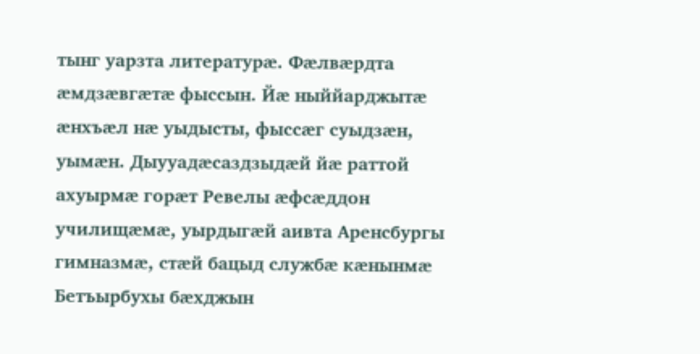тынг уарзта литературæ. Фæлвæрдта æмдзæвгæтæ фыссын. Йæ ныййарджытæ æнхъæл нæ уыдысты, фыссæг суыдзæн, уымæн. Дыууадæсаздзыдæй йæ раттой ахуырмæ горæт Ревелы æфсæддон училищæмæ, уырдыгæй аивта Аренсбургы гимназмæ, стæй бацыд службæ кæнынмæ
Бетъырбухы бæхджын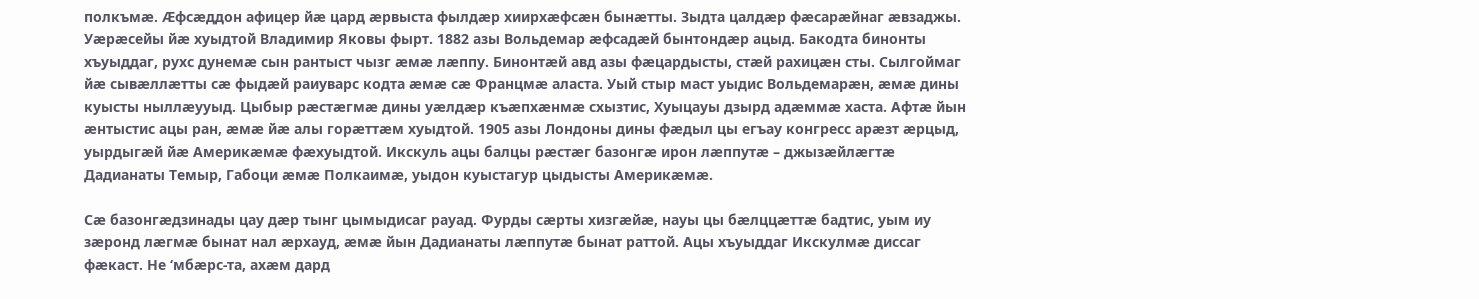полкъмæ. Æфсæддон афицер йæ цард æрвыста фылдæр хиирхæфсæн бынæтты. Зыдта цалдæр фæсарæйнаг æвзаджы. Уæрæсейы йæ хуыдтой Владимир Яковы фырт. 1882 азы Вольдемар æфсадæй бынтондæр ацыд. Бакодта бинонты хъуыддаг, рухс дунемæ сын рантыст чызг æмæ лæппу. Бинонтæй авд азы фæцардысты, стæй рахицæн сты. Сылгоймаг йæ сывæллæтты сæ фыдæй раиуварс кодта æмæ сæ Францмæ аласта. Уый стыр маст уыдис Вольдемарæн, æмæ дины куысты ныллæууыд. Цыбыр рæстæгмæ дины уæлдæр къæпхæнмæ схызтис, Хуыцауы дзырд адæммæ хаста. Афтæ йын æнтыстис ацы ран, æмæ йæ алы горæттæм хуыдтой. 1905 азы Лондоны дины фæдыл цы егъау конгресс арæзт æрцыд, уырдыгæй йæ Америкæмæ фæхуыдтой. Икскуль ацы балцы рæстæг базонгæ ирон лæппутæ – джызæйлæгтæ Дадианаты Темыр, Габоци æмæ Полкаимæ, уыдон куыстагур цыдысты Америкæмæ.

Сæ базонгæдзинады цау дæр тынг цымыдисаг рауад. Фурды сæрты хизгæйæ, науы цы бæлццæттæ бадтис, уым иу зæронд лæгмæ бынат нал æрхауд, æмæ йын Дадианаты лæппутæ бынат раттой. Ацы хъуыддаг Икскулмæ диссаг фæкаст. Не ‘мбæрс-та, ахæм дард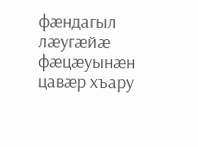фæндагыл лæугæйæ фæцæуынæн цавæр хъару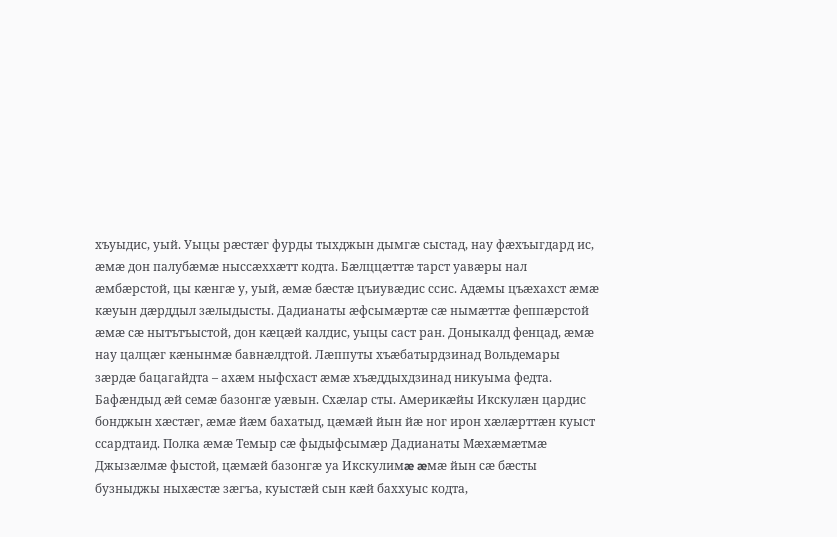хъуыдис, уый. Уыцы рæстæг фурды тыхджын дымгæ сыстад, нау фæхъыгдард ис, æмæ дон палубæмæ ныссæххæтт кодта. Бæлццæттæ тарст уавæры нал æмбæрстой, цы кæнгæ у, уый, æмæ бæстæ цъиувæдис ссис. Адæмы цъæхахст æмæ кæуын дæрддыл зæлыдысты. Дадианаты æфсымæртæ сæ нымæттæ феппæрстой æмæ сæ нытътъыстой, дон кæцæй калдис, уыцы саст ран. Доныкалд фенцад, æмæ нау цалцæг кæнынмæ бавнæлдтой. Лæппуты хъæбатырдзинад Вольдемары зæрдæ бацагайдта – ахæм ныфсхаст æмæ хъæддыхдзинад никуыма федта. Бафæндыд æй семæ базонгæ уæвын. Схæлар сты. Америкæйы Икскулæн цардис бонджын хæстæг, æмæ йæм бахатыд, цæмæй йын йæ ног ирон хæлæрттæн куыст ссардтаид. Полка æмæ Темыр сæ фыдыфсымæр Дадианаты Мæхæмæтмæ Джызæлмæ фыстой, цæмæй базонгæ уа Икскулимæ æмæ йын сæ бæсты бузныджы ныхæстæ зæгъа, куыстæй сын кæй баххуыс кодта,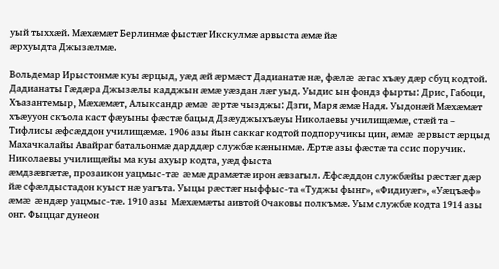уый тыххæй. Мæхæмæт Берлинмæ фыстæг Икскулмæ арвыста æмæ йæ
æрхуыдта Джызæлмæ.

Вольдемар Ирыстонмæ куы æрцыд, уæд æй æрмæст Дадианатæ нæ, фæлæ æгас хъæу дæр сбуц кодтой. Дадианаты Гæдæра Джызæлы кадджын æмæ уæздан лæг уыд. Уыдис ын фондз фырты: Дрис, Габоци, Хъазантемыр, Мæхæмæт, Алыксандр æмæ æртæ чызджы: Дзги, Маря æмæ Надя. Уыдонæй Мæхæмæт хъæууон скъола каст фæуыны фæстæ бацыд Дзæуджыхъæуы Николаевы училищæмæ, стæй та – Тифлисы æфсæддон училищæмæ. 1906 азы йын саккаг кодтой подпоручикы цин, æмæ æрвыст æрцыд Махачкалайы Авайраг батальонмæ дарддæр службæ кæнынмæ. Æртæ азы фæстæ та ссис поручик. Николаевы училищæйы ма куы ахуыр кодта, уæд фыста
æмдзæвгæтæ, прозаикон уацмыс-тæ æмæ драмæтæ ирон æвзагыл. Æфсæддон службæйы рæстæг дæр йæ сфæлдыстадон куыст нæ уагъта. Уыцы рæстæг ныффыс-та «Туджы фынг», «Фидиуæг», «Уæцъæф» æмæ æндæр уацмыс-тæ. 1910 азы  Мæхæмæты аивтой Очаковы полкъмæ. Уым службæ кодта 1914 азы онг. Фыццаг дунеон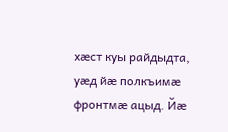хæст куы райдыдта, уæд йæ полкъимæ фронтмæ ацыд. Йæ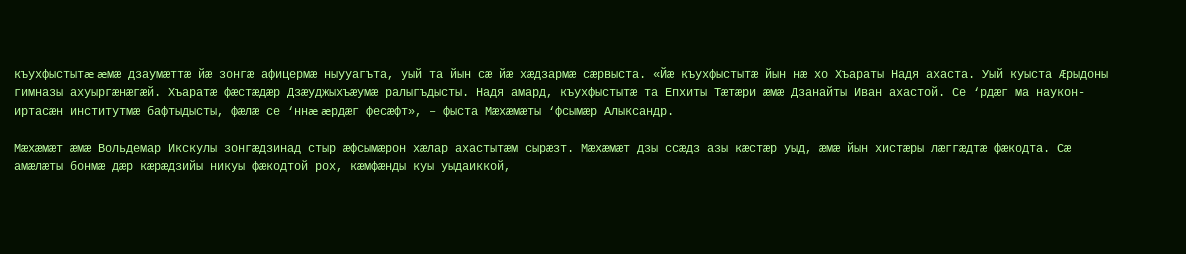къухфыстытæ æмæ дзаумæттæ йæ зонгæ афицермæ ныууагъта, уый та йын сæ йæ хæдзармæ сæрвыста. «Йæ къухфыстытæ йын нæ хо Хъараты Надя ахаста. Уый куыста Æрыдоны гимназы ахуыргæнæгæй. Хъаратæ фæстæдæр Дзæуджыхъæумæ ралыгъдысты. Надя амард, къухфыстытæ та Епхиты Тæтæри æмæ Дзанайты Иван ахастой. Се ‘рдæг ма наукон-иртасæн институтмæ бафтыдысты, фæлæ се ‘ннæ æрдæг фесæфт», – фыста Мæхæмæты ‘фсымæр Алыксандр.

Мæхæмæт æмæ Вольдемар Икскулы зонгæдзинад стыр æфсымæрон хæлар ахастытæм сырæзт. Мæхæмæт дзы ссæдз азы кæстæр уыд, æмæ йын хистæры лæггæдтæ фæкодта. Сæ амæлæты бонмæ дæр кæрæдзийы никуы фæкодтой рох, кæмфæнды куы уыдаиккой,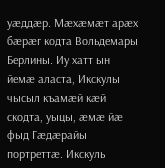уæддæр. Мæхæмæт арæх бæрæг кодта Вольдемары Берлины. Иу хатт ын йемæ аласта, Икскулы чысыл къамæй кæй скодта, уыцы, æмæ йæ фыд Гæдæрайы портреттæ. Икскуль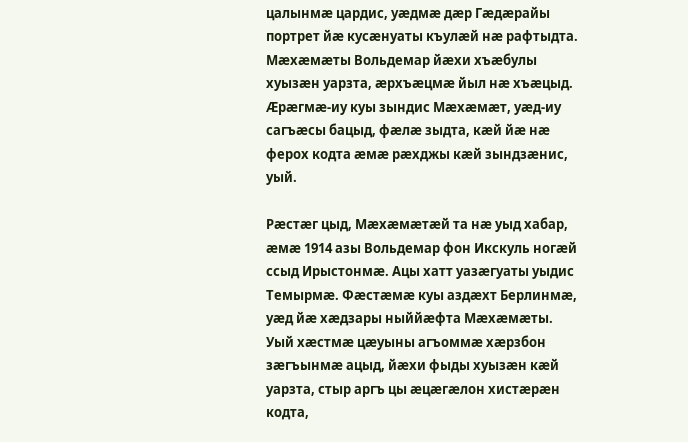цалынмæ цардис, уæдмæ дæр Гæдæрайы портрет йæ кусæнуаты къулæй нæ рафтыдта. Мæхæмæты Вольдемар йæхи хъæбулы хуызæн уарзта, æрхъæцмæ йыл нæ хъæцыд. Æрæгмæ-иу куы зындис Мæхæмæт, уæд-иу сагъæсы бацыд, фæлæ зыдта, кæй йæ нæ ферох кодта æмæ рæхджы кæй зындзæнис, уый.

Рæстæг цыд, Мæхæмæтæй та нæ уыд хабар, æмæ 1914 азы Вольдемар фон Икскуль ногæй ссыд Ирыстонмæ. Ацы хатт уазæгуаты уыдис Темырмæ. Фæстæмæ куы аздæхт Берлинмæ, уæд йæ хæдзары ныййæфта Мæхæмæты. Уый хæстмæ цæуыны агъоммæ хæрзбон зæгъынмæ ацыд, йæхи фыды хуызæн кæй уарзта, стыр аргъ цы æцæгæлон хистæрæн кодта,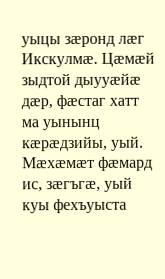уыцы зæронд лæг Икскулмæ. Цæмæй зыдтой дыууæйæ дæр, фæстаг хатт ма уынынц кæрæдзийы, уый. Мæхæмæт фæмард ис, зæгъгæ, уый куы фехъуыста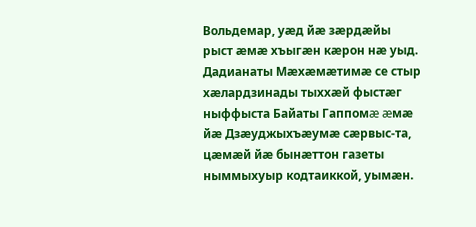Вольдемар, уæд йæ зæрдæйы рыст æмæ хъыгæн кæрон нæ уыд. Дадианаты Мæхæмæтимæ се стыр хæлардзинады тыххæй фыстæг ныффыста Байаты Гаппомæ æмæ йæ Дзæуджыхъæумæ сæрвыс-та, цæмæй йæ бынæттон газеты ныммыхуыр кодтаиккой, уымæн.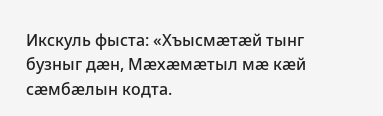Икскуль фыста: «Хъысмæтæй тынг бузныг дæн, Мæхæмæтыл мæ кæй сæмбæлын кодта.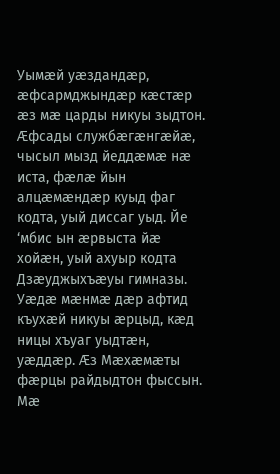Уымæй уæздандæр, æфсармджындæр кæстæр æз мæ царды никуы зыдтон. Æфсады службæгæнгæйæ, чысыл мызд йеддæмæ нæ иста, фæлæ йын алцæмæндæр куыд фаг кодта, уый диссаг уыд. Йе ‘мбис ын æрвыста йæ хойæн, уый ахуыр кодта Дзæуджыхъæуы гимназы. Уæдæ мæнмæ дæр афтид къухæй никуы æрцыд, кæд ницы хъуаг уыдтæн, уæддæр. Æз Мæхæмæты фæрцы райдыдтон фыссын. Мæ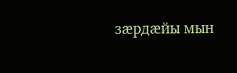зæрдæйы мын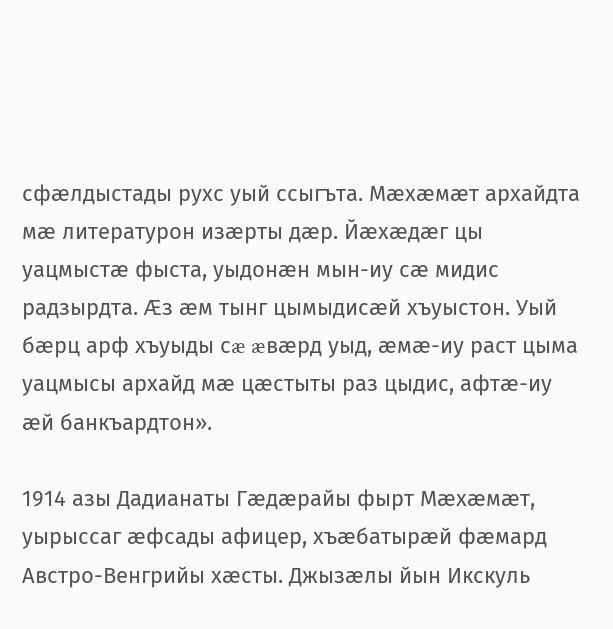сфæлдыстады рухс уый ссыгъта. Мæхæмæт архайдта мæ литературон изæрты дæр. Йæхæдæг цы уацмыстæ фыста, уыдонæн мын-иу сæ мидис
радзырдта. Æз æм тынг цымыдисæй хъуыстон. Уый бæрц арф хъуыды сæ æвæрд уыд, æмæ-иу раст цыма уацмысы архайд мæ цæстыты раз цыдис, афтæ-иу æй банкъардтон».

1914 азы Дадианаты Гæдæрайы фырт Мæхæмæт, уырыссаг æфсады афицер, хъæбатырæй фæмард Австро-Венгрийы хæсты. Джызæлы йын Икскуль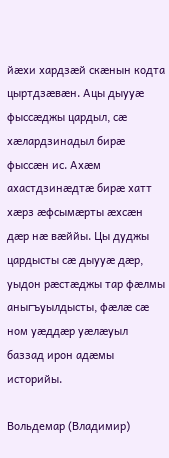йæхи хардзæй скæнын кодта цыртдзæвæн. Ацы дыууæ фыссæджы цардыл, сæ хæлардзинадыл бирæ фыссæн ис. Ахæм ахастдзинæдтæ бирæ хатт хæрз æфсымæрты æхсæн дæр нæ вæййы. Цы дуджы цардысты сæ дыууæ дæр, уыдон рæстæджы тар фæлмы аныгъуылдысты, фæлæ сæ ном уæддæр уæлæуыл баззад ирон адæмы историйы.

Вольдемар (Владимир)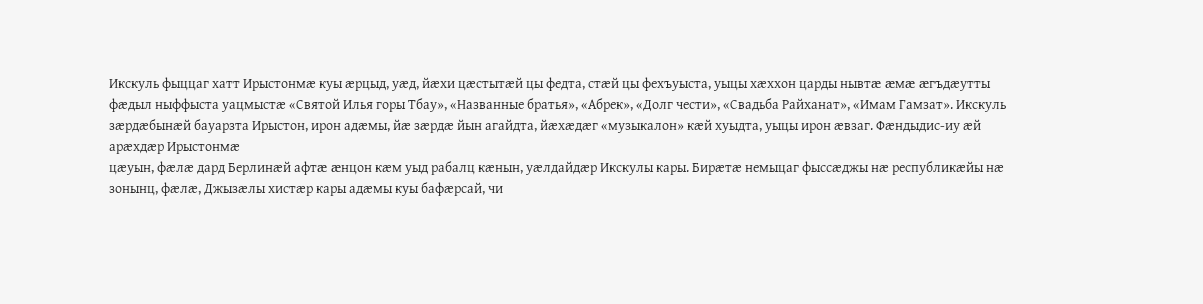Икскуль фыццаг хатт Ирыстонмæ куы æрцыд, уæд, йæхи цæстытæй цы федта, стæй цы фехъуыста, уыцы хæххон царды нывтæ æмæ æгъдæутты фæдыл ныффыста уацмыстæ «Святой Илья горы Тбау», «Названные братья», «Абрек», «Долг чести», «Свадьба Райханат», «Имам Гамзат». Икскуль зæрдæбынæй бауарзта Ирыстон, ирон адæмы, йæ зæрдæ йын агайдта, йæхæдæг «музыкалон» кæй хуыдта, уыцы ирон æвзаг. Фæндыдис-иу æй арæхдæр Ирыстонмæ
цæуын, фæлæ дард Берлинæй афтæ æнцон кæм уыд рабалц кæнын, уæлдайдæр Икскулы кары. Бирæтæ немыцаг фыссæджы нæ республикæйы нæ зонынц, фæлæ, Джызæлы хистæр кары адæмы куы бафæрсай, чи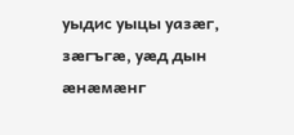уыдис уыцы уазæг, зæгъгæ, уæд дын æнæмæнг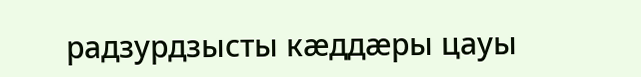радзурдзысты кæддæры цауы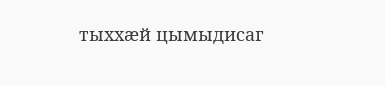тыххæй цымыдисаг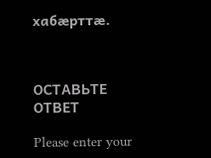хабæрттæ.



ОСТАВЬТЕ ОТВЕТ

Please enter your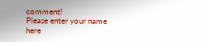comment!
Please enter your name here